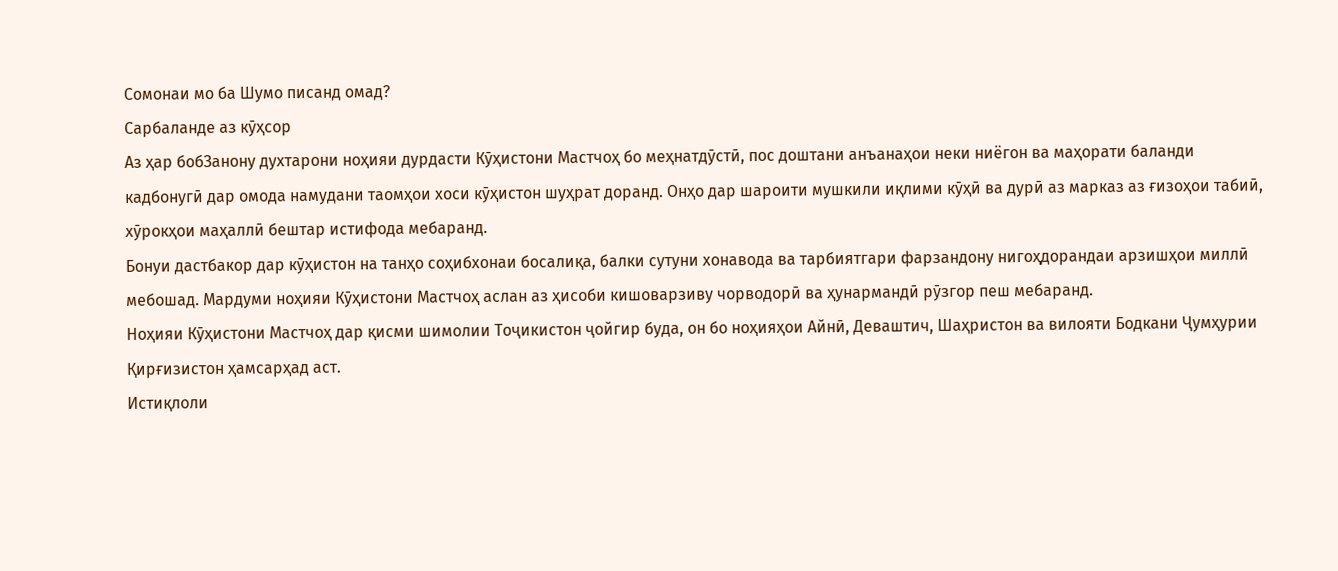Сомонаи мо ба Шумо писанд омад?
Сарбаланде аз кӯҳсор
Аз ҳар бобЗанону духтарони ноҳияи дурдасти Кӯҳистони Мастчоҳ бо меҳнатдӯстӣ, пос доштани анъанаҳои неки ниёгон ва маҳорати баланди кадбонугӣ дар омода намудани таомҳои хоси кӯҳистон шуҳрат доранд. Онҳо дар шароити мушкили иқлими кӯҳӣ ва дурӣ аз марказ аз ғизоҳои табиӣ, хӯрокҳои маҳаллӣ бештар истифода мебаранд.
Бонуи дастбакор дар кӯҳистон на танҳо соҳибхонаи босалиқа, балки сутуни хонавода ва тарбиятгари фарзандону нигоҳдорандаи арзишҳои миллӣ мебошад. Мардуми ноҳияи Кӯҳистони Мастчоҳ аслан аз ҳисоби кишоварзиву чорводорӣ ва ҳунармандӣ рӯзгор пеш мебаранд.
Ноҳияи Кӯҳистони Мастчоҳ дар қисми шимолии Тоҷикистон ҷойгир буда, он бо ноҳияҳои Айнӣ, Деваштич, Шаҳристон ва вилояти Бодкани Ҷумҳурии Қирғизистон ҳамсарҳад аст.
Истиқлоли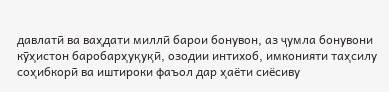давлатӣ ва ваҳдати миллӣ барои бонувон, аз ҷумла бонувони кӯҳистон баробарҳуқуқӣ, озодии интихоб, имконияти таҳсилу соҳибкорӣ ва иштироки фаъол дар ҳаёти сиёсиву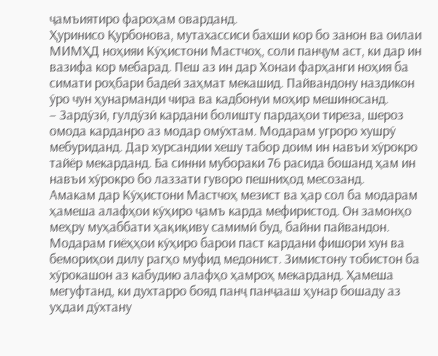ҷамъиятиро фароҳам оварданд.
Ҳуринисо Қурбонова, мутахассиси бахши кор бо занон ва оилаи МИМҲД ноҳияи Кӯҳистони Мастчоҳ, соли панҷум аст, ки дар ин вазифа кор мебарад. Пеш аз ин дар Хонаи фарҳанги ноҳия ба симати роҳбари бадеӣ заҳмат мекашид. Пайвандону наздикон ӯро чун ҳунарманди чира ва кадбонуи моҳир мешиносанд.
– Зардӯзӣ, гулдӯзӣ кардани болишту пардаҳои тиреза, шероз омода карданро аз модар омӯхтам. Модарам угроро хушрӯ мебуриданд. Дар хурсандии хешу табор доим ин навъи хӯрокро тайёр мекарданд. Ба синни мубораки 76 расида бошанд ҳам ин навъи хӯрокро бо лаззати гуворо пешниҳод месозанд.
Амакам дар Кӯҳистони Мастчоҳ мезист ва ҳар сол ба модарам ҳамеша алафҳои кӯҳиро ҷамъ карда мефиристод. Он замонҳо меҳру муҳаббати ҳақиқиву самимӣ буд, байни пайвандон. Модарам гиёҳҳои кӯҳиро барои паст кардани фишори хун ва бемориҳои дилу рагҳо муфид медонист. Зимистону тобистон ба хӯрокашон аз кабудию алафҳо ҳамроҳ мекарданд. Ҳамеша мегуфтанд, ки духтарро бояд панҷ панҷааш ҳунар бошаду аз уҳдаи дӯхтану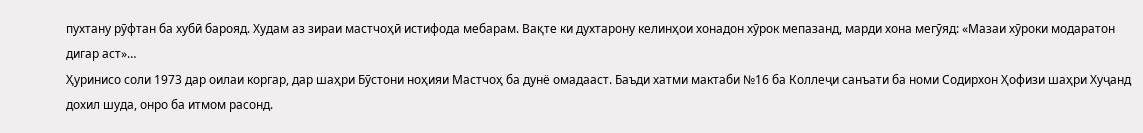пухтану рӯфтан ба хубӣ барояд. Худам аз зираи мастчоҳӣ истифода мебарам. Вақте ки духтарону келинҳои хонадон хӯрок мепазанд, марди хона мегӯяд: «Мазаи хӯроки модаратон дигар аст»…
Ҳуринисо соли 1973 дар оилаи коргар, дар шаҳри Бӯстони ноҳияи Мастчоҳ ба дунё омадааст. Баъди хатми мактаби №16 ба Коллеҷи санъати ба номи Содирхон Ҳофизи шаҳри Хуҷанд дохил шуда, онро ба итмом расонд.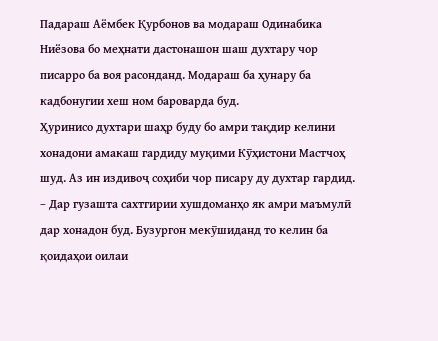Падараш Аёмбек Қурбонов ва модараш Одинабика Ниёзова бо меҳнати дастонашон шаш духтару чор писарро ба воя расонданд. Модараш ба ҳунару ба кадбонугии хеш ном бароварда буд.
Ҳуринисо духтари шаҳр буду бо амри тақдир келини хонадони амакаш гардиду муқими Кӯҳистони Мастчоҳ шуд. Аз ин издивоҷ соҳиби чор писару ду духтар гардид.
– Дар гузашта сахтгирии хушдоманҳо як амри маъмулӣ дар хонадон буд. Бузургон мекӯшиданд то келин ба қоидаҳои оилаи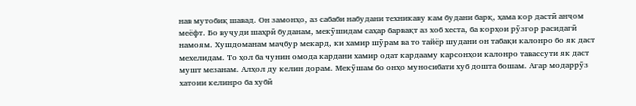нав мутобиқ шавад. Он замонҳо, аз сабаби набудани техникаву кам будани барқ, ҳама кор дастӣ анҷом меёфт. Бо вуҷуди шаҳрӣ буданам, мекӯшидам саҳар барвақт аз хоб хеста, ба корҳои рӯзгор расидагӣ намоям. Хушдоманам маҷбур мекард, ки хамир шӯрам ва то тайёр шудани он табақи калонро бо як даст мехелидам. То ҳол ба чунин омода кардани хамир одат кардааму карсонҳои калонро тавассути як даст мушт мезанам. Алҳол ду келин дорам. Мекӯшам бо онҳо муносибати хуб дошта бошам. Агар модаррӯз хатоии келинро ба хубӣ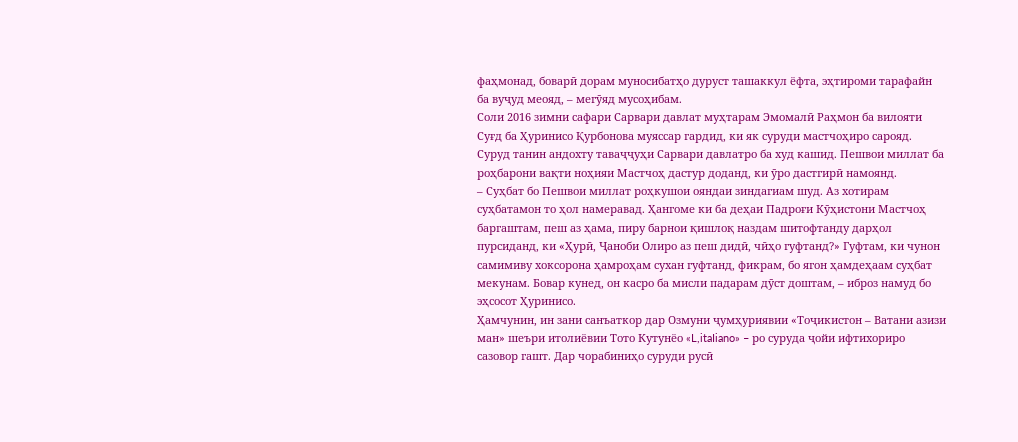фаҳмонад, боварӣ дорам муносибатҳо дуруст ташаккул ёфта, эҳтироми тарафайн ба вуҷуд меояд, – мегӯяд мусоҳибам.
Соли 2016 зимни сафари Сарвари давлат муҳтарам Эмомалӣ Раҳмон ба вилояти Суғд ба Ҳуринисо Қурбонова муяссар гардид, ки як суруди мастчоҳиро сарояд. Суруд танин андохту таваҷҷуҳи Сарвари давлатро ба худ кашид. Пешвои миллат ба роҳбарони вақти ноҳияи Мастчоҳ дастур доданд, ки ӯро дастгирӣ намоянд.
– Суҳбат бо Пешвои миллат роҳкушои ояндаи зиндагиам шуд. Аз хотирам суҳбатамон то ҳол намеравад. Ҳангоме ки ба деҳаи Падроғи Кӯҳистони Мастчоҳ баргаштам, пеш аз ҳама, пиру барнои қишлоқ наздам шитофтанду дарҳол пурсиданд, ки «Ҳурӣ, Ҷаноби Олиро аз пеш дидӣ, чӣҳо гуфтанд?» Гуфтам, ки чунон самимиву хоксорона ҳамроҳам сухан гуфтанд, фикрам, бо ягон ҳамдеҳаам суҳбат мекунам. Бовар кунед, он касро ба мисли падарам дӯст доштам, – иброз намуд бо эҳсосот Ҳуринисо.
Ҳамчунин, ин зани санъаткор дар Озмуни ҷумҳуриявии «Тоҷикистон – Ватани азизи ман» шеъри итолиёвии Тото Кутунёо «L,itaIiano» – ро суруда ҷойи ифтихориро сазовор гашт. Дар чорабиниҳо суруди русӣ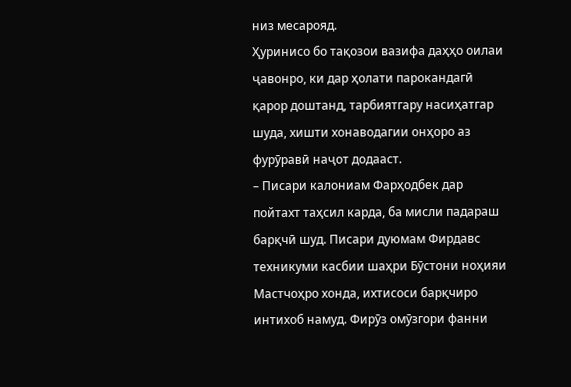низ месарояд.
Ҳуринисо бо тақозои вазифа даҳҳо оилаи ҷавонро, ки дар ҳолати парокандагӣ қарор доштанд, тарбиятгару насиҳатгар шуда, хишти хонаводагии онҳоро аз фурӯравӣ наҷот додааст.
– Писари калониам Фарҳодбек дар пойтахт таҳсил карда, ба мисли падараш барқчӣ шуд. Писари дуюмам Фирдавс техникуми касбии шаҳри Бӯстони ноҳияи Мастчоҳро хонда, ихтисоси барқчиро интихоб намуд. Фирӯз омӯзгори фанни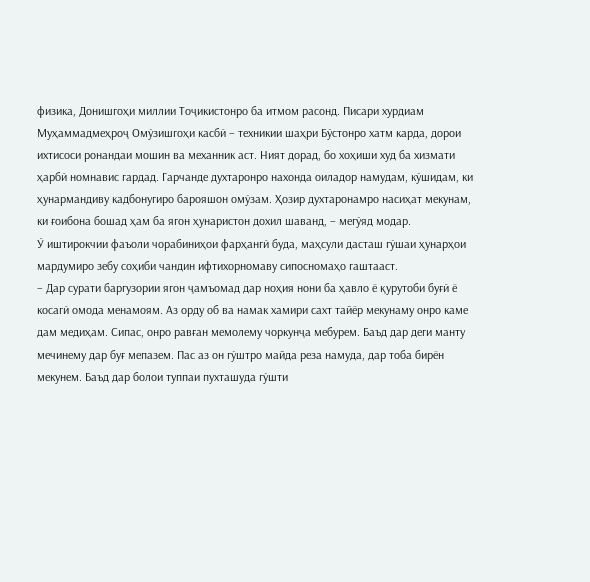физика, Донишгоҳи миллии Тоҷикистонро ба итмом расонд. Писари хурдиам Муҳаммадмеҳроҷ Омӯзишгоҳи касбӣ – техникии шаҳри Бӯстонро хатм карда, дорои ихтисоси ронандаи мошин ва механник аст. Ният дорад, бо хоҳиши худ ба хизмати ҳарбӣ номнавис гардад. Гарчанде духтаронро нахонда оиладор намудам, кӯшидам, ки ҳунармандиву кадбонугиро барояшон омӯзам. Ҳозир духтаронамро насиҳат мекунам, ки ғоибона бошад ҳам ба ягон ҳунаристон дохил шаванд, – мегӯяд модар.
Ӯ иштирокчии фаъоли чорабиниҳои фарҳангӣ буда, маҳсули дасташ гӯшаи ҳунарҳои мардумиро зебу соҳиби чандин ифтихорномаву сипосномаҳо гаштааст.
– Дар сурати баргузории ягон ҷамъомад дар ноҳия нони ба ҳавло ё қурутоби буғӣ ё косагӣ омода менамоям. Аз орду об ва намак хамири сахт тайёр мекунаму онро каме дам медиҳам. Сипас, онро равған мемолему чоркунҷа мебурем. Баъд дар деги манту мечинему дар буғ мепазем. Пас аз он гӯштро майда реза намуда, дар тоба бирён мекунем. Баъд дар болои туппаи пухташуда гӯшти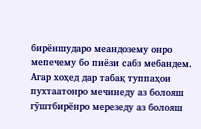бирёншударо меандозему онро мепечему бо пиёзи сабз мебандем. Агар хоҳед дар табақ туппаҳои пухтаатонро мечинеду аз болояш гӯштбирёнро мерезеду аз болояш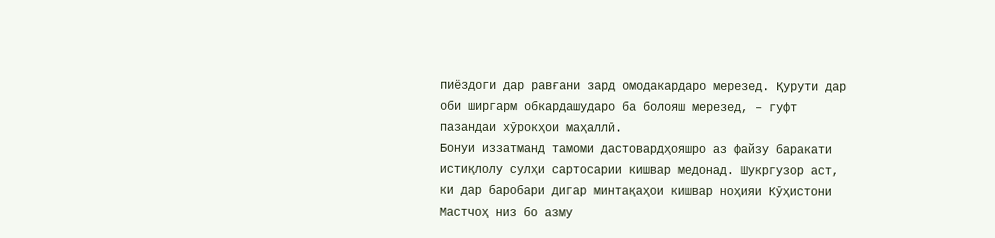пиёздоги дар равғани зард омодакардаро мерезед. Қурути дар оби ширгарм обкардашударо ба болояш мерезед, – гуфт пазандаи хӯрокҳои маҳаллӣ.
Бонуи иззатманд тамоми дастовардҳояшро аз файзу баракати истиқлолу сулҳи сартосарии кишвар медонад. Шукргузор аст, ки дар баробари дигар минтақаҳои кишвар ноҳияи Кӯҳистони Мастчоҳ низ бо азму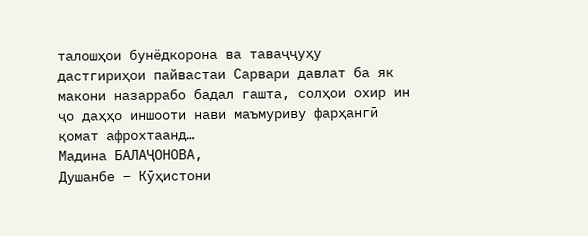талошҳои бунёдкорона ва таваҷҷуҳу дастгириҳои пайвастаи Сарвари давлат ба як макони назаррабо бадал гашта, солҳои охир ин ҷо даҳҳо иншооти нави маъмуриву фарҳангӣ қомат афрохтаанд…
Мадина БАЛАҶОНОВА,
Душанбе – Кӯҳистони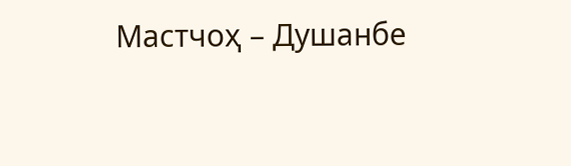Мастчоҳ – Душанбе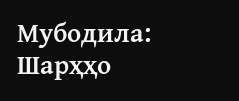Мубодила:
Шарҳҳо